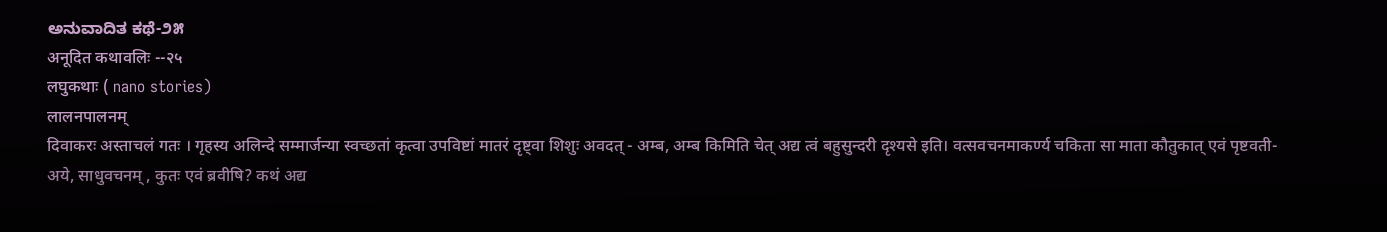ಅನುವಾದಿತ ಕಥೆ-೨೫
अनूदित कथावलिः --२५
लघुकथाः ( nano stories)
लालनपालनम्
दिवाकरः अस्ताचलं गतः । गृहस्य अलिन्दे सम्मार्जन्या स्वच्छतां कृत्वा उपविष्टां मातरं दृष्ट्वा शिशुः अवदत् - अम्ब, अम्ब किमिति चेत् अद्य त्वं बहुसुन्दरी दृश्यसे इति। वत्सवचनमाकर्ण्य चकिता सा माता कौतुकात् एवं पृष्टवती- अये, साधुवचनम् , कुतः एवं ब्रवीषि? कथं अद्य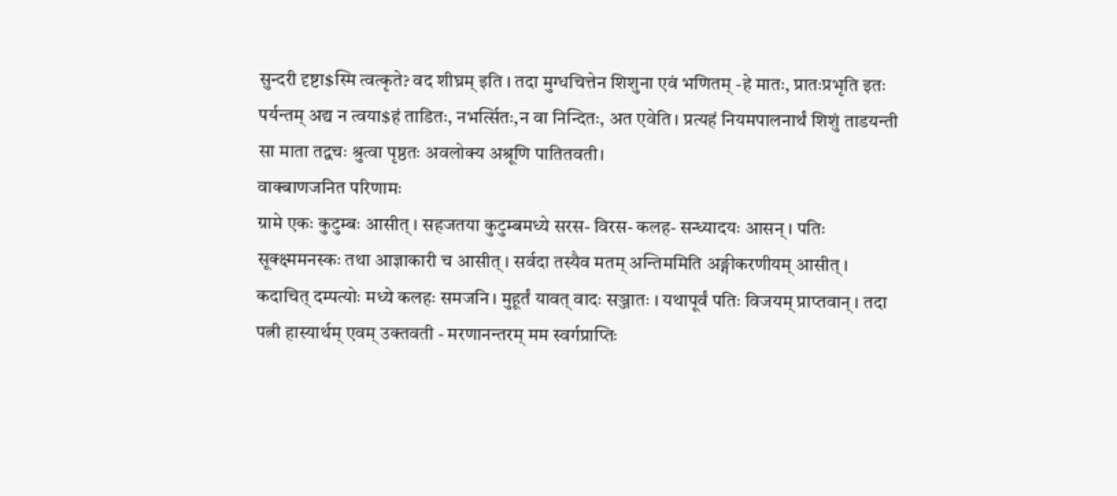सुन्दरी दृष्टा$स्मि त्वत्कृते? वद शीघ्रम् इति । तदा मुग्धचित्तेन शिशुना एवं भणितम् -हे मातः, प्रातःप्रभृति इतः पर्यन्तम् अद्य न त्वया$हं ताडितः, नभर्त्सितः,न वा निन्दितः, अत एवेति। प्रत्यहं नियमपालनार्थं शिशुं ताडयन्ती सा माता तद्वचः श्रुत्वा पृष्ठतः अवलोक्य अश्रूणि पातितवती।
वाक्बाणजनित परिणामः
ग्रामे एकः कुटुम्बः आसीत्। सहजतया कुटुम्बमध्ये सरस- विरस- कलह- सन्ध्यादयः आसन् । पतिः सूक्क्ष्ममनस्कः तथा आज्ञाकारी च आसीत्। सर्वदा तस्यैव मतम् अन्तिममिति अङ्गीकरणीयम् आसीत्। कदाचित् दम्पत्योः मध्ये कलहः समजनि। मुहूर्तं यावत् वादः सञ्जातः । यथापूर्वं पतिः विजयम् प्राप्तवान् । तदा पत्नी हास्यार्थम् एवम् उक्तवती - मरणानन्तरम् मम स्वर्गप्राप्तिः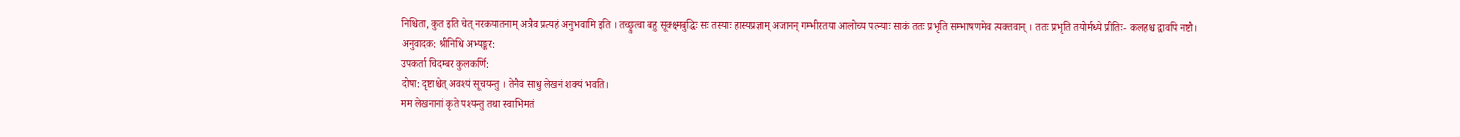निश्चिता, कुत इति चेत् नरकयातनाम् अत्रैव प्रत्यहं अनुभवामि इति । तच्छ्रुत्वा बहु सूक्क्ष्मबुद्धिः सः तस्याः हास्यप्रज्ञाम् अजानन् गम्भीरतया आलोच्य पत्न्याः साकं ततः प्रभृति सम्भाषणमेव त्यक्तवान् । ततः प्रभृति तयोर्मध्ये प्रीतिः- कलहश्च द्वावपि नष्टौ।
अनुवादक: श्रीनिधि अभ्यङ्कर:
उपकर्ता चिदम्बर कुलकर्णि:
दोषा: दृष्टाश्चेत् अवश्यं सूचयन्तु । तेनैव साधु लेखनं शक्यं भवति।
मम लेखनानां कृते पश्यन्तु तथा स्वाभिमतं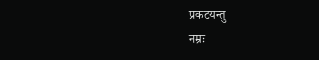प्रकटयन्तु
नम्रः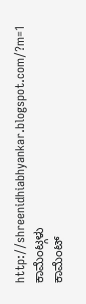http://shreenidhiabhyankar.blogspot.com/?m=1
ಕಾಮೆಂಟ್ಗಳು
ಕಾಮೆಂಟ್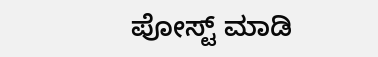ಪೋಸ್ಟ್ ಮಾಡಿ